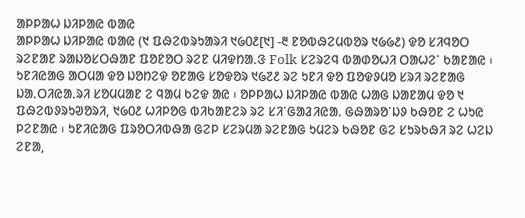ᱟᱞᱞᱟᱦ ᱡᱤᱞᱟᱭ ᱵᱟᱭ
ᱟᱞᱞᱟᱦ ᱡᱤᱞᱟᱭ ᱵᱟᱭ (᱑ ᱯᱷᱮᱵᱨᱩᱟᱨᱤ ᱑᱙᱐᱒[᱑] -᱓ ᱱᱚᱵᱷᱮᱢᱵᱚᱨ ᱑᱙᱙᱒) ᱫᱚ ᱥᱤᱧᱚᱛ ᱨᱮᱱᱟᱱ ᱨᱟᱡᱚᱥᱛᱷᱟᱱ ᱯᱚᱱᱚᱛ ᱨᱮᱱ ᱢᱤᱫᱴᱟᱹᱝ Folk ᱥᱮᱨᱮᱧ ᱵᱟᱰᱚᱦᱤ ᱛᱟᱦᱮᱸ ᱠᱟᱱᱟᱭ ᱾ ᱩᱱᱤᱭᱟᱜ ᱟᱛᱢᱟ ᱫᱚ ᱡᱚᱴᱮᱫ ᱚᱱᱟᱜ ᱥᱚᱫᱚᱨ ᱑᱙᱗᱒ ᱨᱮ ᱩᱱᱤ ᱫᱚ ᱯᱚᱫᱽᱢᱚ ᱥᱨᱤ ᱨᱮᱱᱟᱜ ᱡᱟᱹᱛᱤᱭᱟᱹᱨᱤ ᱥᱚᱢᱢᱟᱱ ᱮ ᱧᱟᱢ ᱠᱮᱫ ᱟᱭ ᱾ ᱚᱞᱞᱟᱦ ᱡᱤᱞᱟᱭ ᱵᱟᱭ ᱦᱟᱜ ᱡᱟᱱᱟᱢ ᱫᱚ ᱑ ᱯᱷᱮᱵᱽᱨᱩᱣᱚᱨᱤ, ᱑᱙᱐᱒ ᱦᱤᱞᱚᱜ ᱵᱤᱠᱟᱱᱮᱨ ᱨᱮ ᱥᱤᱸᱜᱟᱲᱤᱭᱟᱹ ᱜᱷᱟᱨᱚᱸᱡᱽ ᱠᱷᱚᱱ ᱮ ᱦᱩᱭ ᱞᱮᱱᱟᱭ ᱾ ᱩᱱᱤᱭᱟᱜ ᱯᱨᱚᱛᱤᱵᱷᱟ ᱜᱮᱞ ᱥᱮᱨᱢᱟ ᱨᱮᱱᱟᱜ ᱩᱢᱮᱨ ᱠᱷᱚᱱ ᱜᱮ ᱥᱩᱨᱠᱷᱤ ᱨᱮ ᱦᱮᱡ ᱮᱱᱟ,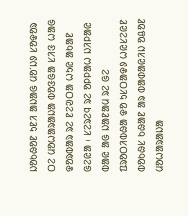ᱡᱚᱠᱷᱚᱱ ᱩᱱᱤ ᱟᱡᱟᱜ ᱢᱚᱸᱡᱽ ᱥᱚᱫᱚᱨ ᱛᱮ ᱢᱚᱦᱟᱨᱟᱡᱟ ᱵᱚᱝᱜᱟ ᱥᱤᱝ ᱦᱟᱜ ᱫᱚᱨᱵᱟᱨ ᱨᱮ ᱱᱮᱣᱛᱟ ᱦᱩᱭ ᱟᱠᱟᱱ ᱜᱮᱭᱟ ᱾ ᱥᱮᱨᱮᱧ ᱨᱮ ᱚᱞᱞᱟᱦ ᱡᱤᱞᱟᱭ ᱵᱟᱭ ᱟᱜ ᱡᱟᱱᱟᱢ ᱨᱮ ᱜᱮ ᱯᱨᱚᱛᱤᱵᱷᱟ ᱫᱚ ᱩᱥᱛᱟᱫᱽ ᱦᱭᱥᱮᱭᱱ ᱵᱚᱠᱷᱥ ᱠᱷᱟᱱ ᱟᱨ ᱵᱟᱰᱟᱭᱤᱡ ᱚᱪᱚᱱ ᱢᱚᱦᱟᱨᱟᱡᱟ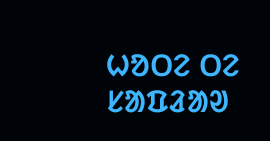ᱦᱚᱛᱮ ᱛᱮ ᱥᱟᱯᱲᱟᱣ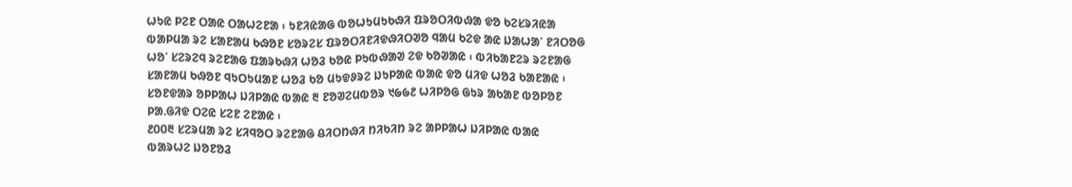ᱦᱩᱭ ᱞᱮᱱ ᱛᱟᱭ ᱛᱟᱦᱮᱱᱟ ᱾ ᱩᱱᱤᱭᱟᱜ ᱵᱚᱦᱩᱢᱩᱠᱷᱤ ᱯᱨᱚᱛᱤᱵᱷᱟ ᱫᱚ ᱠᱮᱥᱨᱤᱭᱟ ᱵᱟᱞᱢᱟ ᱨᱮ ᱥᱟᱱᱟᱢ ᱠᱷᱚᱱ ᱥᱚᱨᱮᱥ ᱯᱨᱚᱛᱤᱱᱤᱫᱷᱤᱛᱣᱚ ᱧᱟᱢ ᱠᱮᱫ ᱟᱭ ᱡᱟᱦᱟᱸ ᱱᱤᱛᱚᱜ ᱦᱚᱸ ᱥᱮᱨᱮᱧ ᱨᱮᱱᱟᱜ ᱯᱟᱨᱠᱷᱤ ᱦᱚᱲ ᱠᱚᱭ ᱞᱩᱵᱷᱟᱣ ᱮᱫ ᱠᱚᱣᱟᱭ ᱾ ᱵᱤᱠᱟᱱᱮᱨ ᱨᱮᱱᱟᱜ ᱥᱟᱱᱟᱢ ᱠᱷᱚᱱ ᱧᱩᱛᱩᱢᱟᱱ ᱦᱚᱲ ᱠᱚ ᱢᱩᱫᱽᱨᱮ ᱡᱩᱞᱟᱭ ᱵᱟᱭ ᱫᱚ ᱢᱤᱫ ᱦᱚᱲ ᱠᱟᱱᱟᱭ ᱾ ᱥᱚᱱᱫᱟᱨ ᱚᱞᱞᱟᱦ ᱡᱤᱞᱟᱭ ᱵᱟᱭ ᱓ ᱱᱚᱣᱮᱢᱵᱚᱨ ᱑᱙᱙᱒ ᱦᱤᱞᱚᱜ ᱜᱩᱨ ᱟᱠᱟᱱ ᱵᱚᱞᱚᱱ ᱞᱟᱹᱜᱤᱫ ᱛᱮᱭ ᱥᱮᱱ ᱮᱱᱟᱭ ᱾
᱒᱐᱐᱓ ᱥᱮᱨᱢᱟ ᱨᱮ ᱥᱤᱧᱚᱛ ᱨᱮᱱᱟᱜ ᱪᱤᱛᱴᱷᱤ ᱴᱤᱠᱤᱴ ᱨᱮ ᱟᱞᱞᱟᱦ ᱡᱤᱞᱟᱭ ᱵᱟᱭ
ᱵᱟᱨᱦᱮ ᱡᱚᱱᱚᱲ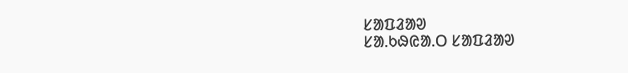ᱥᱟᱯᱲᱟᱣ
ᱥᱟ.ᱠᱷᱭᱟ.ᱛ ᱥᱟᱯᱲᱟᱣ